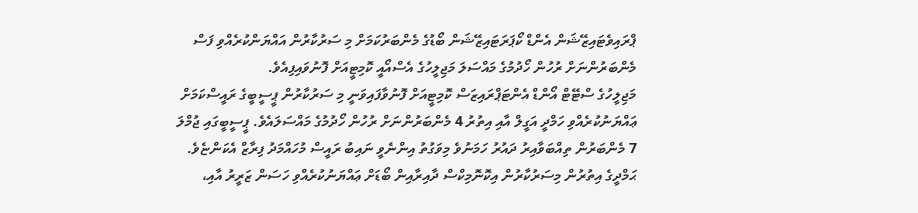ޕްރައިވެޓައިޒޭޝަން އެންޑް ކޯޕަރަޓައިޒޭޝަން ބޯޑުގެ މެންބަރުކަމަށް މި ސަރުކާރުން އައްޔަންކުރެއްވި ފަސް މެންބަރުންނަށް ރުހުން ހޯދުމުގެ މައްސަލަ މަޖިލީހުގެ އެސްއޯއީ ކޮމިޓީއަށް ފޮނުވައިފިއެވެ.
މަޖިލީހުގެ ސްޓޭޓް އޯންޑް އެންޓަޕްރައިޒަސް ކޮމިޓީއަށް ފޮނުވާފައިވަނީ މި ސަރުކާރުން ޕީސީބީގެ ރައީސްކަމަށް ޢައްޔަނުކުރެއްވި ހަމްދީ އަގީލް އާއި އިތުރު 4 މެންބަރުންނަށް ރުހުން ހޯދުމުގެ މައްސަލައެވެ. ޕީސީބީގައި ޖުމްލަ 7 މެންބަރުން ތިއްބަވާއިރު ދައުރު ހަމަނުވެ މިވަގުތު އިންނެވީ ނައިބު ރައީސް މުހައްމަދު ފިރާޒް އެކަންޏެވެ.
ޙަމްދީގެ އިތުރުން މިސަރުކާރުން އިކޮނޮމިކްސް ދާއިރާއިން ބޯޑަށް ޢައްޔަނުކުރެއްވި ހަސަން ޒަރީރު އާއި،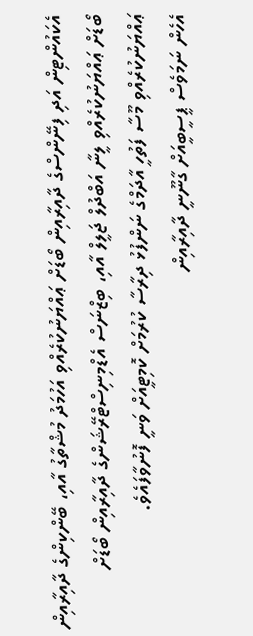އެކައުންޓިން އަދި ފިނޭންސްގެ ދާއިރާއިން ބޯޑަށް ޢައްޔަނުކުރެއްވި އަހުމަދު މުޝްތާގު އާއި، ބޭންކިންގެ ދާއިރާއިން ބޯޑަށް ޢައްޔަނުކުރެއްވި ލީނާ އަބްދުލް ޖަލީލް އާއި، ބިޒްނަސް އެޑްމިނިސްޓްރޭޝަންގެ ދާއިރާއިން ބޯޑަށް ޢައްޔަނުކުރެއްވި މޫސާ ފަތުހީ އާދަމްގެ ނަންފުޅު ދިރާސާ ކުރުމަށް ކޮމިޓީއަށް ވަނީ ފޮނުވާފައެވެ.
އެހެން ނަމަވެސް ޕީސީބީއަށް ގާނޫނީ ދާއިރާއިން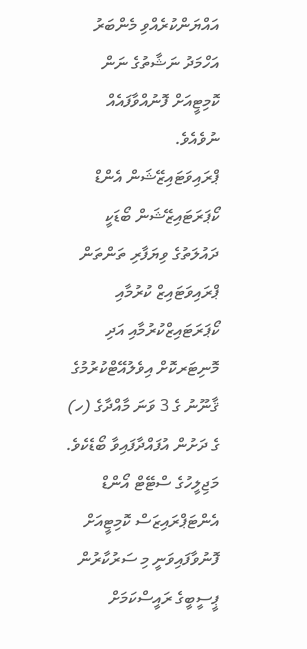އައްޔަންކުރެއްވި މެންބަރު އަހްމަދު ނަޝާތުގެ ނަން ކޮމިޓީއަށް ފޮނުއްވާފައެއް ނުވެއެވެ.
ޕްރައިވަޓައިޒޭޝަން އެންޑް ކޯޕަރަޓައިޒޭޝަން ބޯޑަކީ ދައުލަތުގެ ވިޔަފާރި ތަންތަން ޕްރައިވަޓައިޒް ކުރުމާއި ކޯޕަރަޓައިޒްކުރުމާއި އަދި މޮނިޓަރކޮށް އިވެލުއޭޓްކުރުމުގެ ޤާނޫނު ގެ 3 ވަނަ މާއްދާގެ (ހ) ގެ ދަށުން އުފައްދާފައިވާ ބޯޑެކެވެ.
މަޖިލީހުގެ ސްޓޭޓް އޯންޑް އެންޓަޕްރައިޒަސް ކޮމިޓީއަށް ފޮނުވާފައިވަނީ މި ސަރުކާރުން ޕީސީބީގެ ރައީސްކަމަށް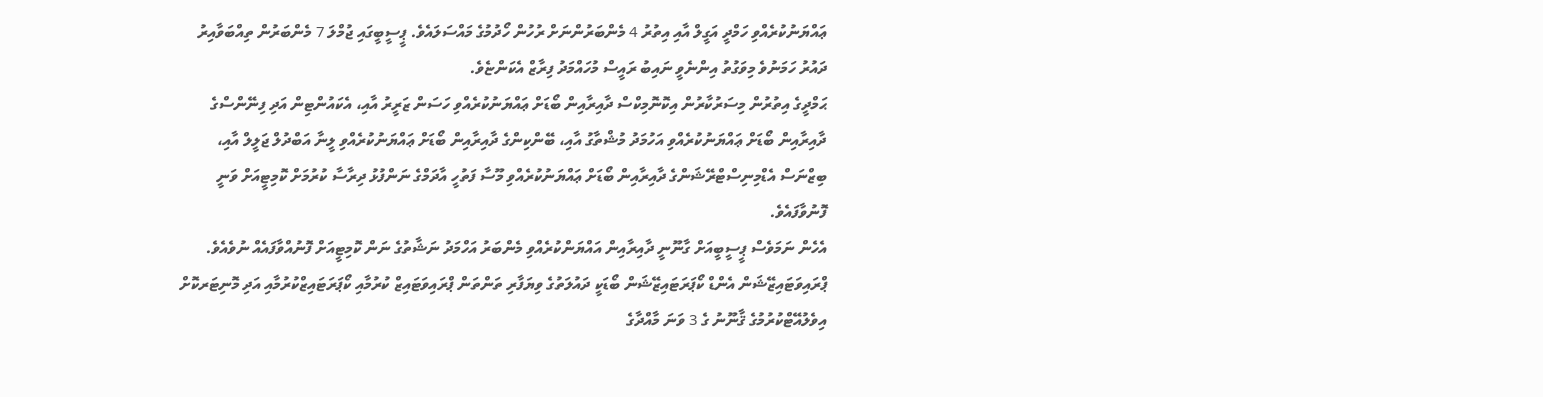ޢައްޔަނުކުރެއްވި ހަމްދީ އަގީލް އާއި އިތުރު 4 މެންބަރުންނަށް ރުހުން ހޯދުމުގެ މައްސަލައެވެ. ޕީސީބީގައި ޖުމްލަ 7 މެންބަރުން ތިއްބަވާއިރު ދައުރު ހަމަނުވެ މިވަގުތު އިންނެވީ ނައިބު ރައީސް މުހައްމަދު ފިރާޒް އެކަންޏެވެ.
ޙަމްދީގެ އިތުރުން މިސަރުކާރުން އިކޮނޮމިކްސް ދާއިރާއިން ބޯޑަށް ޢައްޔަނުކުރެއްވި ހަސަން ޒަރީރު އާއި، އެކައުންޓިން އަދި ފިނޭންސްގެ ދާއިރާއިން ބޯޑަށް ޢައްޔަނުކުރެއްވި އަހުމަދު މުޝްތާގު އާއި، ބޭންކިންގެ ދާއިރާއިން ބޯޑަށް ޢައްޔަނުކުރެއްވި ލީނާ އަބްދުލް ޖަލީލް އާއި، ބިޒްނަސް އެޑްމިނިސްޓްރޭޝަންގެ ދާއިރާއިން ބޯޑަށް ޢައްޔަނުކުރެއްވި މޫސާ ފަތުހީ އާދަމްގެ ނަންފުޅު ދިރާސާ ކުރުމަށް ކޮމިޓީއަށް ވަނީ ފޮނުވާފައެވެ.
އެހެން ނަމަވެސް ޕީސީބީއަށް ގާނޫނީ ދާއިރާއިން އައްޔަންކުރެއްވި މެންބަރު އަހްމަދު ނަޝާތުގެ ނަން ކޮމިޓީއަށް ފޮނުއްވާފައެއް ނުވެއެވެ.
ޕްރައިވަޓައިޒޭޝަން އެންޑް ކޯޕަރަޓައިޒޭޝަން ބޯޑަކީ ދައުލަތުގެ ވިޔަފާރި ތަންތަން ޕްރައިވަޓައިޒް ކުރުމާއި ކޯޕަރަޓައިޒްކުރުމާއި އަދި މޮނިޓަރކޮށް އިވެލުއޭޓްކުރުމުގެ ޤާނޫނު ގެ 3 ވަނަ މާއްދާގެ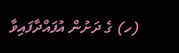(ހ) ގެ ދަށުން އުފައްދާފައިވާ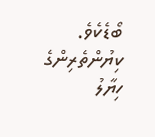ބޯޑެކެވެ.
ކިޔުންތެރިންގެ ހިޔާލު